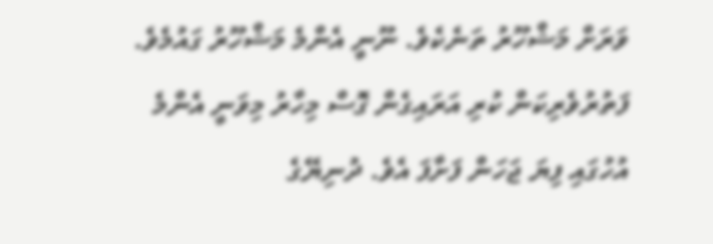ވަރަށް މަޝްހޫރު ތަނެކެވެ. ނޫނީ އެންމެ މަޝްހޫރު ގައުމެވެ. ފަތުރުވެރިކަން ކުރި އަރައިގެން ގޮސް މިހާރު މިވަނީ އެންމެ އުހުގައި ފިޔަ ޖަހަން ފަށާފަ އެވެ. ދުނިޔޭގެ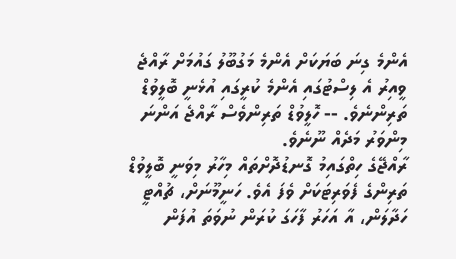އެންމެ ގިނަ ބަޔަކަށް އެންމެ މަގުބޫލު ގައުމަށް ރާއްޖެ ވީއިރު އެ ލިސްޓުގައި އެންމެ ކުރީގައި އުޅެނީ ބޮލީވުޑް ތަރިންނެވެ. -- ހޮލީވުޑް ތަރިންވެސް ރާއްޖެ އަންނަ މިންވަރު މަދެއް ނޫނެވެ.
ރާއްޖޭގެ ހިތްގައިމު ގޮނޑުދޮށްތައް މިހާރު މިވަނީ ބޮލީވުޑް ތަރިންގެ ފެވަރިޓަކަށް ވެފަ އެވެ. ހަނީމޫނަށް، ޗުއްޓީ ހަދާލަން، އާ އަހަރު ފާހަގަ ކުރަން ނުވަތަ އުފަން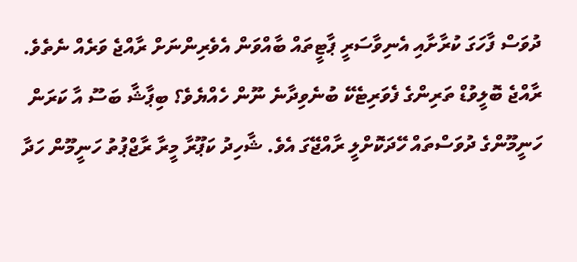ދުވަސް ފާހަގަ ކުރާށާއި އެނިވާސަރީ ޕާޓީތައް ބާއްވަން އެވެރިންނަށް ރާއްޖެ ވަރެއް ނެތެވެ.
ރާއްޖެ ބޮލީވުޑް ތަރިންގެ ފެވަރިޓެކޭ ބުނެވިދާނެ ނޫން ހެއްޔެވެ؟ ބިޕާޝާ ބަސޫ އާ ކަރަން ހަނީމޫންގެ ދުވަސްތައް ހޭދަކޮށްލީ ރާއްޖޭގަ އެވެ. ޝާހިދު ކަޕޫރާ މީރާ ރާޖްޕުތު ހަނީމޫން ހަދާ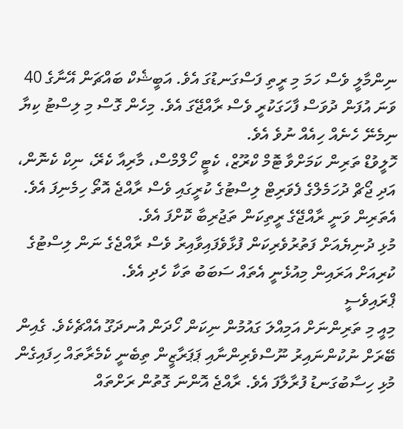ނިންމާލީ ވެސް ހަމަ މި ރީތި ފަސްގަނޑުގަ އެވެ. އަބީޝެކް ބައްޗަން އޭނާގެ 40 ވަނަ އުފަން ދުވަސް ފާހަގަކުރީ ވެސް ރާއްޖޭގަ އެވެ. މިހެން ގޮސް މި ލިސްޓު ކިޔާ ނިމެނޭ ހެނެއް ހިއެއް ނުވެ އެވެ.
ހޮލީވުޑް ތަރިން ކަމަށްވާ ޓޮމް ކްރޫޒް، ކެޓީ ހޯލްމްސް، މާރިއާ ކެރޭ، ނިކް ކެނޮން، އަދި ޖޯޗް ދުހަމެލްގެ ފެވަރިޓް ލިސްޓުގެ ކުރީގައި ވެސް ރާއްޖެ އޮތޯ ހިމެނިފަ އެވެ. އެތަރިން ވަނީ ރާއްޖޭގެ ރީތިކަން ތަޖުރިބާ ކޮށްފަ އެވެ.
މުޅި ދުނިޔެއަށް ފަތުރުވެރިކަން ފުޅާވެފައިވާއިރު ވެސް ރާއްޖެގެ ނަން ލިސްޓުގެ ކުރިއަށް އަރައިން މިއުޅެނީ އެތައް ސަބަބު ތަކާ ހެދި އެވެ.
ޕްރައިވެސީ
މިއީ މި ތަރިންނަށް އަމިއްލަ ގައުމުން ނިކަން ހޯދަން އުނދަގޫ އެއްޗެކެވެ. ގެއިން ބޭރަށް ނުކުންނައިރު ނޫސްވެރިންނާއި ޕަޕަރާޒީން ތިބެނީ ކެމެރާތައް ހިފައިގެން މުޅި ހިސާބުގަނޑު ފުރާލާފަ އެވެ. ރާއްޖެ އޮންނަ ގޮތުން ރަށްތައް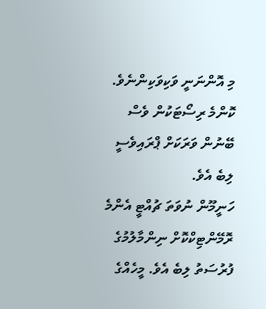މި އޮންނަނީ ވަކިވަކިންނެވެ. ކޮންމެ ރިސޯޓަކުން ވެސް ބޭނުން ވަރަކަށް ޕްރައިވެސީ ލިބެ އެވެ.
ހަނީމޫން ނުވަތަ ޗުއްޓީ އެންމެ ރޮމޭންޓިކްކޮށް ނިންމާލުމުގެ ފުރުސަތު ލިބެ އެވެ. މީހެއްގެ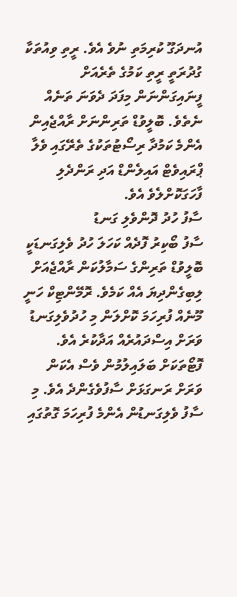އުނދަގޫ ކުރިމަތި ނުވެ އެވެ. ރީތި ވިއުތަކާ ގުދުރަތީ ރީތި ކަމުގެ ތެރެއަށް ފީނައިގަންނަން މިފަދަ ދެވަނަ ތަނެއް ނެތެވެ. ބޮލީވުޑް ތަރިންނަށް ރާއްޖެއިން އެންމެ ކަމުދާ ރިސޯޓުތަކުގެ ތެރޭގައި ވެލާ ޕްރައިވެޓް އައިލެންޑް އަދި ރަންދެލި ފާހަގަކޮށްލެވެ އެވެ.
ސާފު ހުދު ދޮންވެލި ގަނޑު
ސާފު ބޯކިރު ފޮދެއް ކަހަލަ ހުދު ވެލިގަނޑަކީ ބޮލީވުޑް ތަރިންގެ ސަމާލުކަން ރާއްޖެއަށް ލިބިގެންދިޔަ އެއް ކަމެވެ. ރޮމޭންޓިކް ހަނީ މޫނެއް ފުރިހަމަ ކޮށްލަން މި ހުދުވެލިގަނޑު ވަރަށް އިސްދައުރެއް އަދާކުރެ އެވެ. ފޮޓޯތަކަށް ބަލައިލުމުން ވެސް އެކަން ވަރަށް ރަނގަޅަށް ސާފުވެގެންދެ އެވެ. މި ސާފު ވެލިގަނޑުން އެންމެ ފުރިހަމަ ގޮތުގައި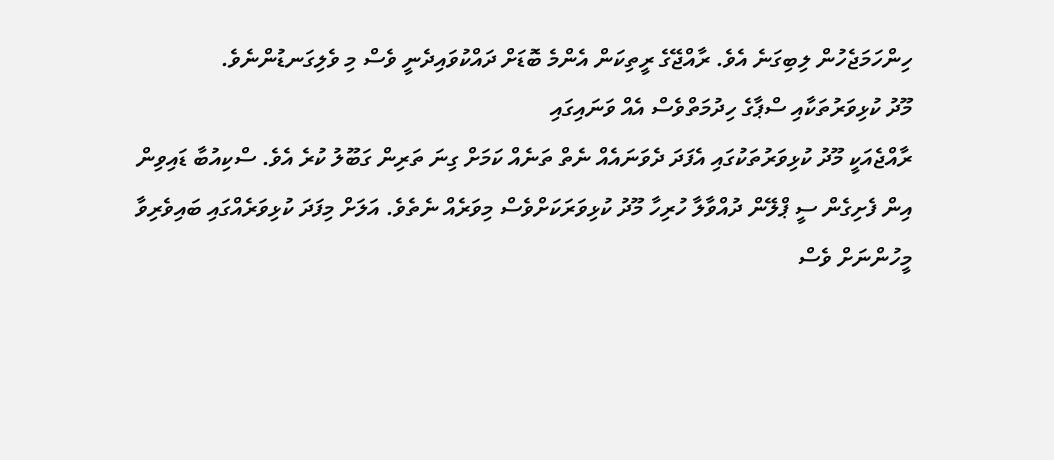ހިންހަމަޖެހުން ލިބިގަނެ އެވެ. ރާއްޖޭގެ ރީތިކަން އެންމެ ބޮޑަށް ދައްކުވައިދެނީ ވެސް މި ވެލިގަނޑުންނެވެ.
މޫދު ކުޅިވަރުތަކާއި ސްޕާގެ ހިދުމަތްވެސް އެއް ވަނައިގައި
ރާއްޖެއަކީ މޫދު ކުޅިވަރުތަކުގައި އެފަދަ ދެވަނައެއް ނެތް ތަނެއް ކަމަށް ގިނަ ތަރިން ގަބޫލު ކުރެ އެވެ. ސްކިއުބާ ޑައިވިން އިން ފެށިގެން ސީ ޕްލޭން ދުއްވާލާ ހުރިހާ މޫދު ކުޅިވަރަކަށްވެސް މިވަރެއް ނެތެވެ. އަލަށް މިފަދަ ކުޅިވަރެއްގައި ބައިވެރިވާ މީހުންނަށް ވެސް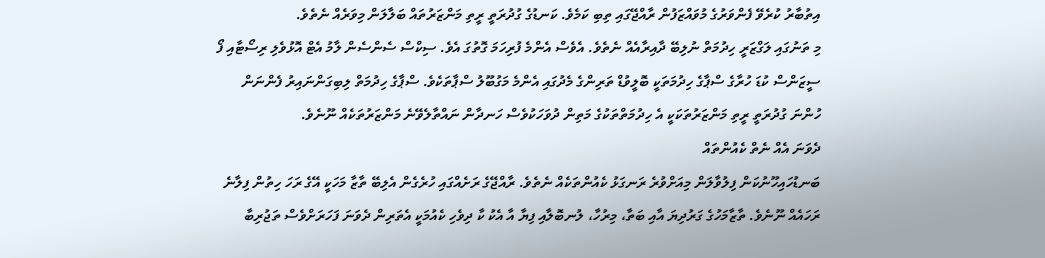އިތުބާރު ކުރެވޭ ފެންވަރުގެ މުވައްޒަފުން ރާއްޖޭގައި ތިބި ކަމެވެ. ކަނޑުގެ ގުދުރަތީ ރީތި މަންޒަރުތައް ބަލާލަން މިވަރެއް ނެތެވެ.
މި ތަނުގައި ލަގްޒަރީ ހިދުމަތް ނުލިބޭ ދާއިރާއެއް ނެތެވެ. އެވެސް އެންމެ ފުރިހަމަ ގޮތުގަ އެވެ. ސިކްސް ސެންސެން ލާމު އެޓް އޮޅުވެލި ރިސޯޓާއި ފޯ ސީޒަންސް ކުޑަ ހުރާގެ ސްޕާގެ ހިދުމަތަކީ ބޮލީވުޑް ތަރިންގެ މެދުގައި އެންމެ މަގުބޫލު ސްޕާތަކެވެ. ސްޕާގެ ހިދުމަތް ލިބިގަންނައިރު ފެންނަން ހުންނަ ގުދުރަތީ ރީތި މަންޒަރުތަކަކީ އެ ހިދުމަތްތަކުގެ މަތިން ދުވަހަކުވެސް ހަނދާން ނައްތާލެވޭނެ މަންޒަރުތަކެއް ނޫނެވެ.
ދެވަނަ އެއް ނެތް ކެއުންތައް
ބަނޑުހައިހޫނުކަން ފިލުވާލަން މިއަށްވުރެ ރަނގަޅު ކެއުންތަކެއް ނެތެވެ. ރާއްޖޭގެ ރަށެއްގައި ހުރެގެން އެލިބޭ ތާޒާ މަހަކީ އޭގެ ރަހަ ހިތުން ފިލާނެ ރަހައެއް ނޫނެވެ. ތާޒާމަހުގެ ގަރުދިޔަ އާއި ބަތާ، މިރުހާ، ލުނބޮލާއި ފިޔާ އާ އެކު ކާ ދިވެހި ކެއުމަކީ އެތަރިން ދެވަނަ ފަހަރަށްވެސް ތަޖުރިބާ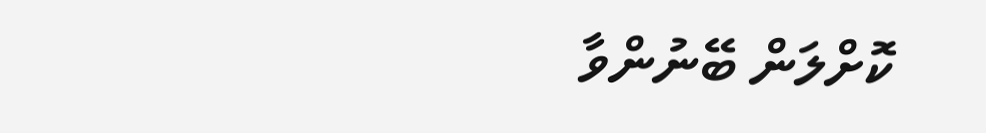ކޮށްލަން ބޭނުންވާ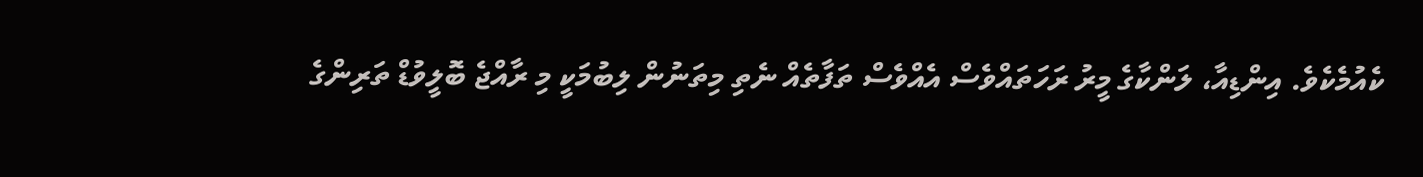ކެއުމެކެވެ. އިންޑިއާ، ލަންކާގެ މީރު ރަހަތައްވެސް އެއްވެސް ތަފާތެއް ނެތި މިތަނުން ލިބުމަކީ މި ރާއްޖެ ބޮލީވުޑް ތަރިންގެ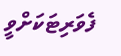ފެވަރިޓަކަށްވީ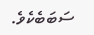ސަބަބެކެވެ.